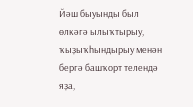Йәш быуынды был өлкәгә ылыҡтырыу, ҡыҙыҡһындырыу менән бергә башҡорт телендә яҙа,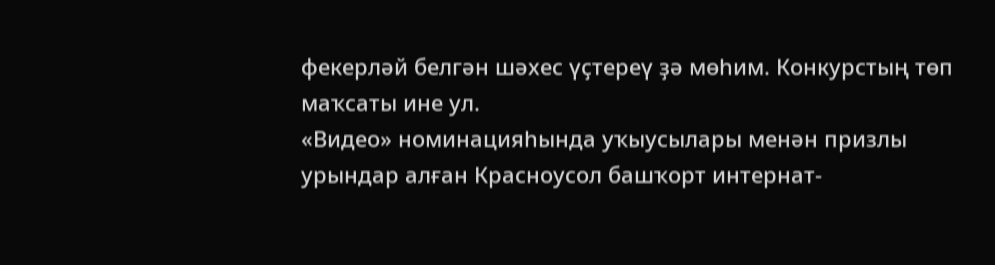фекерләй белгән шәхес үҫтереү ҙә мөһим. Конкурстың төп маҡсаты ине ул.
«Видео» номинацияһында уҡыусылары менән призлы урындар алған Красноусол башҡорт интернат-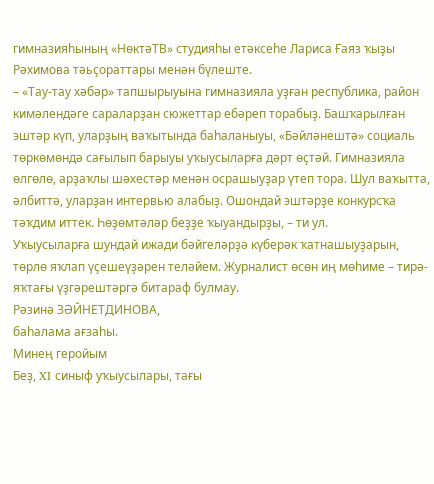гимназияһының «НөктәТВ» студияһы етәксеһе Лариса Ғаяз ҡыҙы Рәхимова тәьҫораттары менән бүлеште.
– «Тау-тау хәбәр» тапшырыуына гимназияла уҙған республика, район кимәлендәге сараларҙан сюжеттар ебәреп торабыҙ. Башҡарылған эштәр күп, уларҙың ваҡытында баһаланыуы, «Бәйләнештә» социаль төркөмөндә сағылып барыуы уҡыусыларға дәрт өҫтәй. Гимназияла өлгөлө, арҙаҡлы шәхестәр менән осрашыуҙар үтеп тора. Шул ваҡытта, әлбиттә, уларҙан интервью алабыҙ. Ошондай эштәрҙе конкурсҡа тәҡдим иттек. Һөҙөмтәләр беҙҙе ҡыуандырҙы, – ти ул.
Уҡыусыларға шундай ижади бәйгеләрҙә күберәк ҡатнашыуҙарын, төрлө яҡлап үҫешеүҙәрен теләйем. Журналист өсөн иң мөһиме – тирә-яҡтағы үҙгәрештәргә битараф булмау.
Рәзинә ЗӘЙНЕТДИНОВА,
баһалама ағзаһы.
Минең геройым
Беҙ, XI синыф уҡыусылары, тағы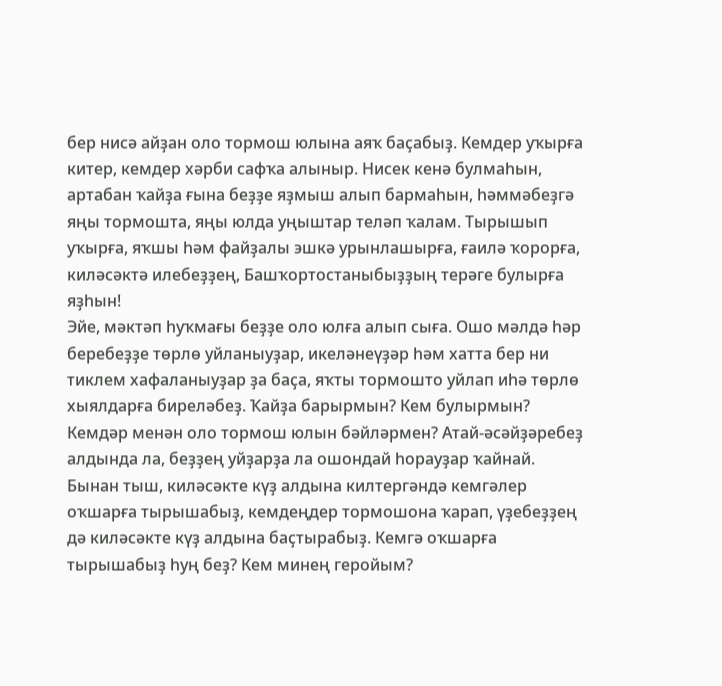бер нисә айҙан оло тормош юлына аяҡ баҫабыҙ. Кемдер уҡырға китер, кемдер хәрби сафҡа алыныр. Нисек кенә булмаһын, артабан ҡайҙа ғына беҙҙе яҙмыш алып бармаһын, һәммәбеҙгә яңы тормошта, яңы юлда уңыштар теләп ҡалам. Тырышып уҡырға, яҡшы һәм файҙалы эшкә урынлашырға, ғаилә ҡорорға, киләсәктә илебеҙҙең, Башҡортостаныбыҙҙың терәге булырға яҙһын!
Эйе, мәктәп һуҡмағы беҙҙе оло юлға алып сыға. Ошо мәлдә һәр беребеҙҙе төрлө уйланыуҙар, икеләнеүҙәр һәм хатта бер ни тиклем хафаланыуҙар ҙа баҫа, яҡты тормошто уйлап иһә төрлө хыялдарға биреләбеҙ. Ҡайҙа барырмын? Кем булырмын? Кемдәр менән оло тормош юлын бәйләрмен? Атай-әсәйҙәребеҙ алдында ла, беҙҙең уйҙарҙа ла ошондай һорауҙар ҡайнай. Бынан тыш, киләсәкте күҙ алдына килтергәндә кемгәлер оҡшарға тырышабыҙ, кемдеңдер тормошона ҡарап, үҙебеҙҙең дә киләсәкте күҙ алдына баҫтырабыҙ. Кемгә оҡшарға тырышабыҙ һуң беҙ? Кем минең геройым?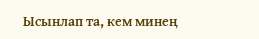Ысынлап та, кем минең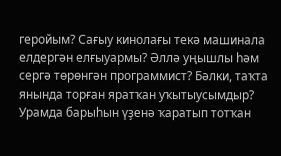геройым? Сағыу кинолағы текә машинала елдергән елғыуармы? Әллә уңышлы һәм сергә төрөнгән программист? Бәлки, таҡта янында торған яратҡан уҡытыусымдыр? Урамда барыһын үҙенә ҡаратып тотҡан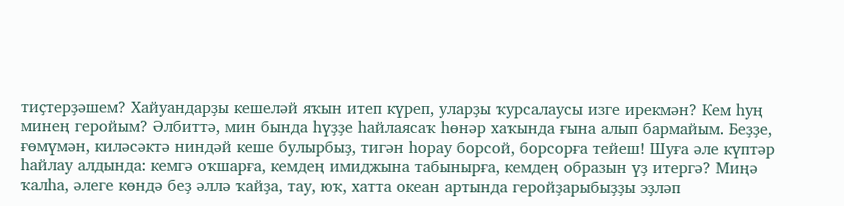тиҫтерҙәшем? Хайуандарҙы кешеләй яҡын итеп күреп, уларҙы ҡурсалаусы изге ирекмән? Кем һуң минең геройым? Әлбиттә, мин бында һүҙҙе һайлаясаҡ һөнәр хаҡында ғына алып бармайым. Беҙҙе, ғөмүмән, киләсәктә ниндәй кеше булырбыҙ, тигән һорау борсой, борсорға тейеш! Шуға әле күптәр һайлау алдында: кемгә оҡшарға, кемдең имиджына табынырға, кемдең образын үҙ итергә? Миңә ҡалһа, әлеге көндә беҙ әллә ҡайҙа, тау, юҡ, хатта океан артында геройҙарыбыҙҙы эҙләп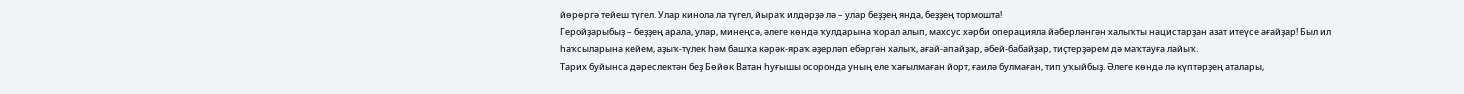йөрөргә тейеш түгел. Улар кинола ла түгел, йыраҡ илдәрҙә лә – улар беҙҙең янда, беҙҙең тормошта!
Геройҙарыбыҙ – беҙҙең арала, улар, минеңсә, әлеге көндә ҡулдарына ҡорал алып, махсус хәрби операцияла йәберләнгән халыҡты нацистарҙан азат итеүсе ағайҙар! Был ил һаҡсыларына кейем, аҙыҡ-түлек һәм башҡа кәрәк-яраҡ әҙерләп ебәргән халыҡ, ағай-апайҙар, әбей-бабайҙар, тиҫтерҙәрем дә маҡтауға лайыҡ.
Тарих буйынса дәреслектән беҙ Бөйөк Ватан һуғышы осоронда уның еле ҡағылмаған йорт, ғаилә булмаған, тип уҡыйбыҙ. Әлеге көндә лә күптәрҙең аталары,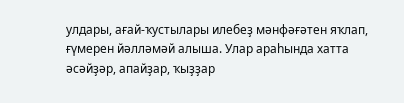улдары, ағай-ҡустылары илебеҙ мәнфәғәтен яҡлап, ғүмерен йәлләмәй алыша. Улар араһында хатта әсәйҙәр, апайҙар, ҡыҙҙар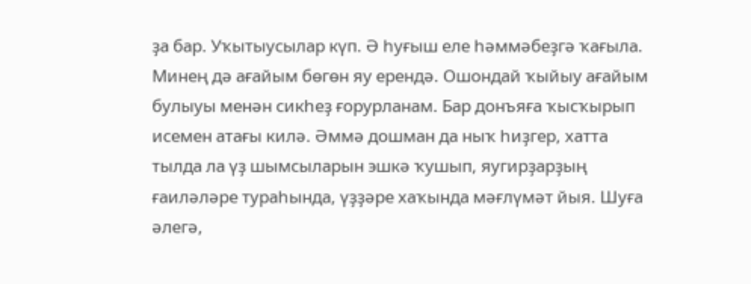ҙа бар. Уҡытыусылар күп. Ә һуғыш еле һәммәбеҙгә ҡағыла. Минең дә ағайым бөгөн яу ерендә. Ошондай ҡыйыу ағайым булыуы менән сикһеҙ ғорурланам. Бар донъяға ҡысҡырып исемен атағы килә. Әммә дошман да ныҡ һиҙгер, хатта тылда ла үҙ шымсыларын эшкә ҡушып, яугирҙарҙың ғаиләләре тураһында, үҙҙәре хаҡында мәғлүмәт йыя. Шуға әлегә,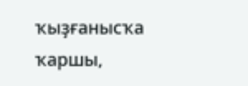ҡыҙғанысҡа ҡаршы,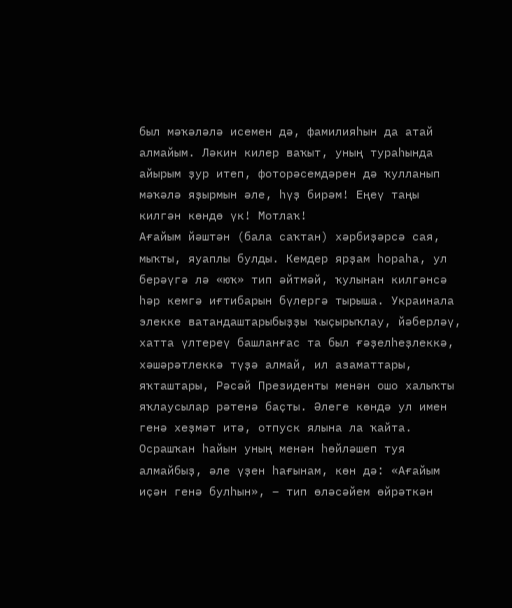был мәҡәләлә исемен дә, фамилияһын да атай алмайым. Ләкин килер ваҡыт, уның тураһында айырым ҙур итеп, фоторәсемдәрен дә ҡулланып мәҡәлә яҙырмын әле, һүҙ бирәм! Еңеү таңы килгән көндө үк! Мотлаҡ!
Ағайым йәштән (бала саҡтан) хәрбиҙәрсә сая, мыҡты, яуаплы булды. Кемдер ярҙам һораһа, ул берәүгә лә «юҡ» тип әйтмәй, ҡулынан килгәнсә һәр кемгә иғтибарын бүлергә тырыша. Украинала элекке ватандаштарыбыҙҙы ҡыҫырыҡлау, йәберләү, хатта үлтереү башланғас та был ғәҙелһеҙлеккә, хәшәрәтлеккә түҙә алмай, ил азаматтары, яҡташтары, Рәсәй Президенты менән ошо халыҡты яҡлаусылар рәтенә баҫты. Әлеге көндә ул имен генә хеҙмәт итә, отпуск ялына ла ҡайта. Осрашҡан һайын уның менән һөйләшеп туя алмайбыҙ, әле үҙен һағынам, көн дә: «Ағайым иҫән генә булһын», – тип өләсәйем өйрәткән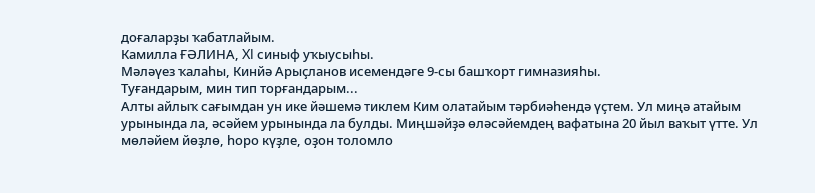доғаларҙы ҡабатлайым.
Камилла ҒӘЛИНА, XI синыф уҡыусыһы.
Мәләүез ҡалаһы, Кинйә Арыҫланов исемендәге 9-сы башҡорт гимназияһы.
Туғандарым, мин тип торғандарым...
Алты айлыҡ сағымдан ун ике йәшемә тиклем Ким олатайым тәрбиәһендә үҫтем. Ул миңә атайым урынында ла, әсәйем урынында ла булды. Миңшәйҙә өләсәйемдең вафатына 20 йыл ваҡыт үтте. Ул мөләйем йөҙлө, һоро күҙле, оҙон толомло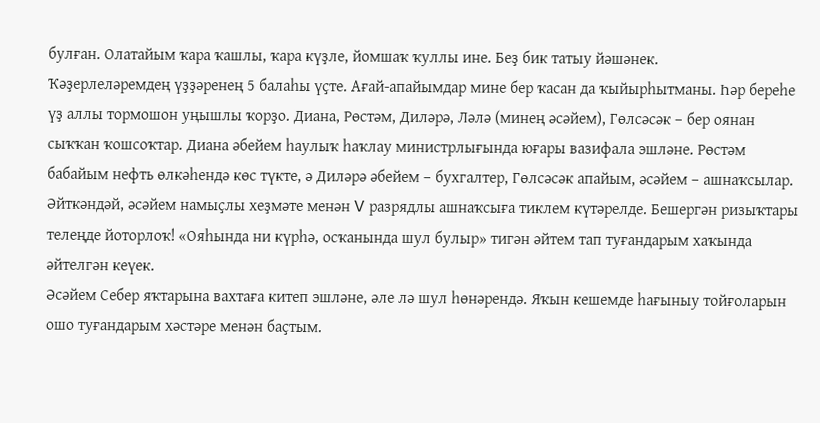булған. Олатайым ҡара ҡашлы, ҡара күҙле, йомшаҡ ҡуллы ине. Беҙ бик татыу йәшәнек.
Ҡәҙерлеләремдең үҙҙәренең 5 балаһы үҫте. Ағай-апайымдар мине бер ҡасан да ҡыйырһытманы. Һәр береһе үҙ аллы тормошон уңышлы ҡорҙо. Диана, Рөстәм, Диләрә, Ләлә (минең әсәйем), Гөлсәсәк – бер оянан сыҡҡан ҡошсоҡтар. Диана әбейем һаулыҡ һаҡлау министрлығында юғары вазифала эшләне. Рөстәм бабайым нефть өлкәһендә көс түкте, ә Диләрә әбейем – бухгалтер, Гөлсәсәк апайым, әсәйем – ашнаҡсылар. Әйткәндәй, әсәйем намыҫлы хеҙмәте менән V разрядлы ашнаҡсыға тиклем күтәрелде. Бешергән ризыҡтары телеңде йоторлоҡ! «Ояһында ни күрһә, осҡанында шул булыр» тигән әйтем тап туғандарым хаҡында әйтелгән кеүек.
Әсәйем Себер яҡтарына вахтаға китеп эшләне, әле лә шул һөнәрендә. Яҡын кешемде һағыныу тойғоларын ошо туғандарым хәстәре менән баҫтым.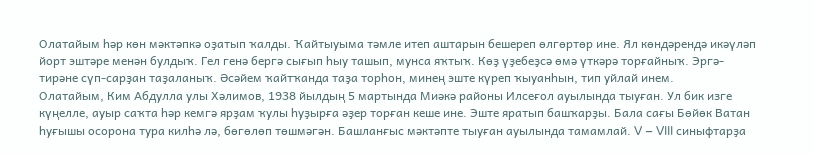Олатайым һәр көн мәктәпкә оҙатып ҡалды. Ҡайтыуыма тәмле итеп аштарын бешереп өлгөртөр ине. Ял көндәрендә икәүләп йорт эштәре менән булдыҡ. Гел генә бергә сығып һыу ташып, мунса яҡтыҡ. Көҙ үҙебеҙсә өмә үткәрә торғайныҡ. Эргә-тирәне сүп-сарҙан таҙаланыҡ. Әсәйем ҡайтҡанда таҙа торһон, минең эште күреп ҡыуанһын, тип уйлай инем.
Олатайым, Ким Абдулла улы Хәлимов, 1938 йылдың 5 мартында Миәкә районы Илсеғол ауылында тыуған. Ул бик изге күңелле, ауыр саҡта һәр кемгә ярҙам ҡулы һуҙырға әҙер торған кеше ине. Эште яратып башҡарҙы. Бала сағы Бөйөк Ватан һуғышы осорона тура килһә лә, бөгөлөп төшмәгән. Башланғыс мәктәпте тыуған ауылында тамамлай. V – VIII синыфтарҙа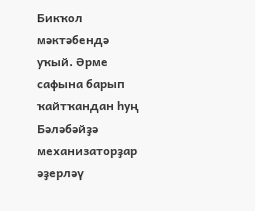Бикҡол мәктәбендә уҡый. Әрме сафына барып ҡайтҡандан һуң Бәләбәйҙә механизаторҙар әҙерләү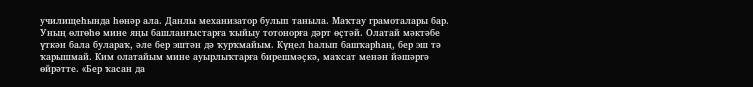училищеһында һөнәр ала. Данлы механизатор булып таныла. Маҡтау грамоталары бар. Уның өлгөһө мине яңы башланғыстарға ҡыйыу тотонорға дәрт өҫтәй. Олатай мәктәбе үткән бала булараҡ, әле бер эштән дә ҡурҡмайым. Күңел һалып башҡарһаң, бер эш тә ҡарышмай. Ким олатайым мине ауырлыҡтарға бирешмәҫкә, маҡсат менән йәшәргә өйрәтте. «Бер ҡасан да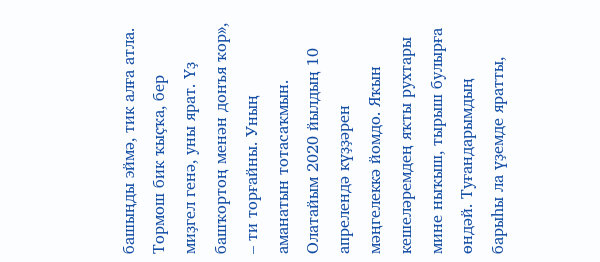башыңды эймә, тик алға атла. Тормош бик ҡыҫҡа, бер миҙгел генә, уны ярат. Үҙ башҡортоң менән донъя ҡор», – ти торғайны. Уның аманатын тотасаҡмын.
Олатайым 2020 йылдың 10 апрелендә күҙҙәрен мәңгелеккә йомдо. Яҡын кешеләремдең яҡты рухтары мине ныҡыш, тырыш булырға өндәй. Туғандарымдың барыһы ла үҙемде яратты,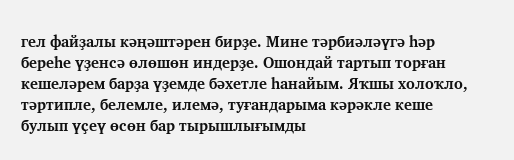гел файҙалы кәңәштәрен бирҙе. Мине тәрбиәләүгә һәр береһе үҙенсә өлөшөн индерҙе. Ошондай тартып торған кешеләрем барҙа үҙемде бәхетле һанайым. Яҡшы холоҡло, тәртипле, белемле, илемә, туғандарыма кәрәкле кеше булып үҫеү өсөн бар тырышлығымды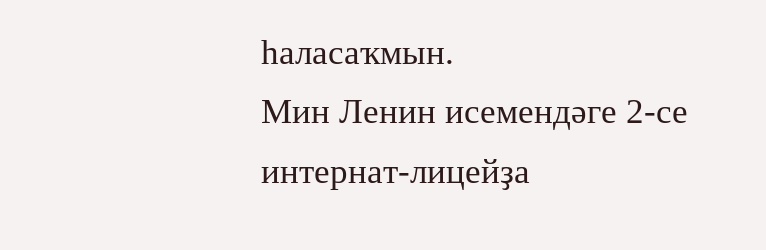һаласаҡмын.
Мин Ленин исемендәге 2-се интернат-лицейҙа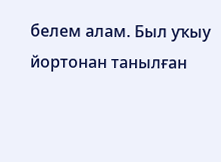белем алам. Был уҡыу йортонан танылған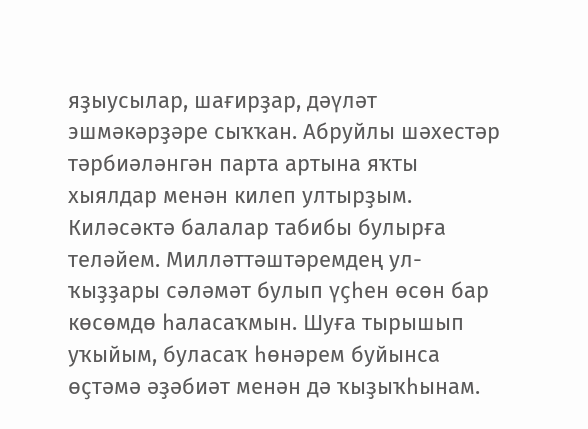яҙыусылар, шағирҙар, дәүләт эшмәкәрҙәре сыҡҡан. Абруйлы шәхестәр тәрбиәләнгән парта артына яҡты хыялдар менән килеп ултырҙым. Киләсәктә балалар табибы булырға теләйем. Милләттәштәремдең ул-ҡыҙҙары сәләмәт булып үҫһен өсөн бар көсөмдө һаласаҡмын. Шуға тырышып уҡыйым, буласаҡ һөнәрем буйынса өҫтәмә әҙәбиәт менән дә ҡыҙыҡһынам.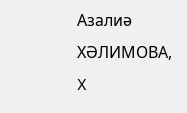Азалиә ХӘЛИМОВА,
X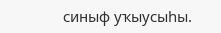синыф уҡыусыһы.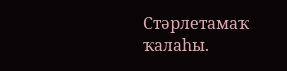Стәрлетамаҡ ҡалаһы.